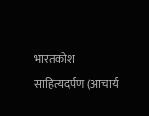भारतकोश
साहित्यदर्पण (आचार्य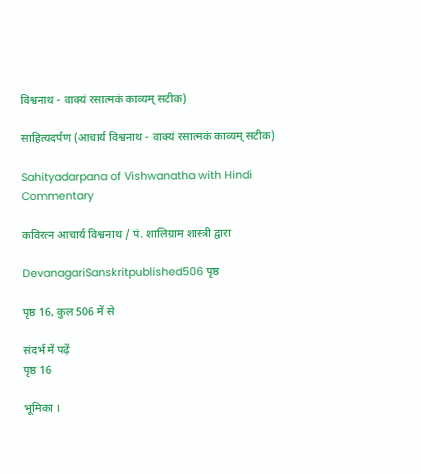विश्वनाथ - वाक्यं रसात्मकं काव्यम् सटीक)

साहित्यदर्पण (आचार्य विश्वनाथ - वाक्यं रसात्मकं काव्यम् सटीक)

Sahityadarpana of Vishwanatha with Hindi Commentary

कविरत्न आचार्य विश्वनाथ / पं. शालिग्राम शास्त्री द्वारा

DevanagariSanskritpublished506 पृष्ठ

पृष्ठ 16, कुल 506 में से

संदर्भ में पढ़ें
पृष्ठ 16

भूमिका ।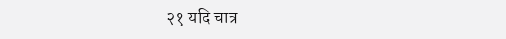२१ यदि चात्र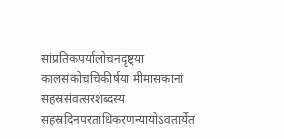सांप्रतिकपर्यालोचनदृष्ट्या कालसंकोचचिकीर्षया मीमासकानां सहस्रसंवत्सरशब्दस्य सहस्रदिनपरताधिकरणन्यायोऽवतार्येत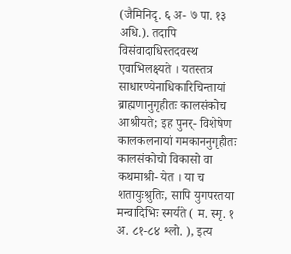(जैमिनिदृ. ६ अ- ७ पा. १३ अधि.). तदापि विसंवादाधिस्तदवस्थ एवाभिलक्ष्यते । यतस्तत्र साधारण्येनाधिकारिचिन्तायां ब्राह्मणानुगृहीतः कालसंकोच आश्रीयते; इह पुनर्- विशेषेण कालकलनायां गमकाननुगृहीतः कालसंकोचो विकासो वा कथमाश्री- येत । या च शतायुःश्रुतिः, सापि युगपरतया मन्वादिभिः स्मर्यते ( म. स्मृ. १ अ. ८१-८४ श्लो. ), इत्य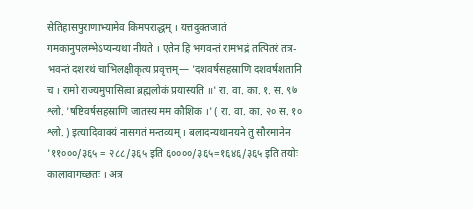सेतिहासपुराणाभ्यामेव किमपराद्धम् । यत्तदुक्तजातं गमकानुपलम्भेऽप्यन्यथा नीयते । एतेन हि भगवन्तं रामभद्रं तत्पितरं तत्र- भवन्तं दशरथं चाभिलक्षीकृत्य प्रवृत्तम्— 'दशवर्षसहस्राणि दशवर्षशतानि च । रामो राज्यमुपासित्वा ब्रह्मलोकं प्रयास्यति ॥' रा. वा. का. १. स. ९७ श्लो. 'षष्टिवर्षसहस्राणि जातस्य मम कौशिक ।' ( रा. वा. का. २० स. १० श्लो. ) इत्यादिवाक्यं नासगतं मन्तव्यम् । बलादन्यथानयने तु सौरमानेन '११०००/३६५ = २८८/३६५ इति ६००००/३६५=१६४६/३६५ इति तयोः कालावागच्छतः । अत्र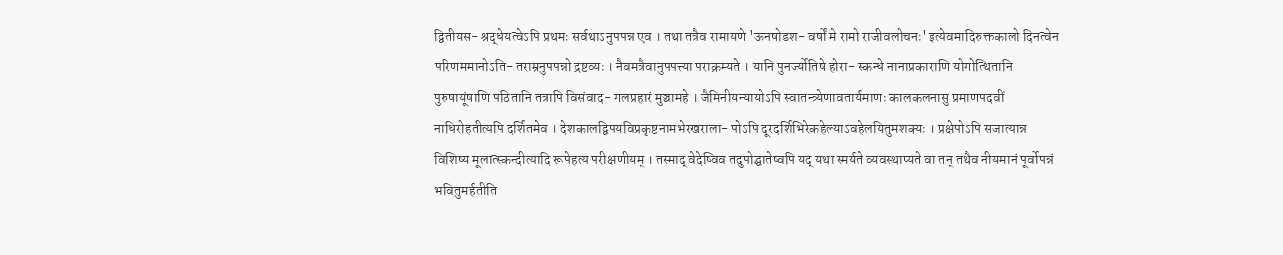द्वितीयस- श्रद्धेयत्वेऽपि प्रथमः सर्वथाऽनुपपन्न एव । तथा तत्रैव रामायणे 'ऊनषोडश- वर्षों मे रामो राजीवलोचनः' इत्येवमादिरुक्तकालो दिनत्वेन परिणममानोऽति- तराम्रनुपपन्नो द्रष्टव्यः । नैवमत्रैवानुपपत्त्या पराक्रम्यते । यानि पुनर्ज्योतिषे होरा- स्कन्धे नानाप्रकाराणि योगोत्थितानि पुरुषायूंषाणि पठितानि तत्रापि विसंवाद- गलप्रहारं मुञ्चामहे । जैमिनीयन्यायोऽपि स्वातन्त्र्येणावतार्यमाणः कालकलनासु प्रमाणपदवीं नाधिरोहतीत्यपि दर्शितमेव । देशकालद्विपयविप्रकृष्टनामभेरखराला- पोऽपि दूरदर्शिभिरेकहेल्याऽवहेलयितुमशक्यः । प्रक्षेपोऽपि सजात्यान्न विशिष्य मूलात्स्कन्दीत्यादि रूपेहत्य परीक्षणीयम् । तस्माद् वेदेष्विव तदुपोद्घातेष्वपि यद् यथा स्मर्यते व्यवस्थाप्यते वा तन् तथैव नीयमानं पूर्वोपन्नं भवितुमर्हतीति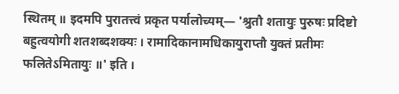स्थितम् ॥ इदमपि पुरातत्त्वं प्रकृत पर्यालोच्यम्— 'श्रुतौ शतायुः पुरुषः प्रदिष्टो बहुत्वयोगी शतशब्दशक्यः । रामादिकानामधिकायुराप्तौ युक्तं प्रतीमः फलितेऽमितायुः ॥' इति ।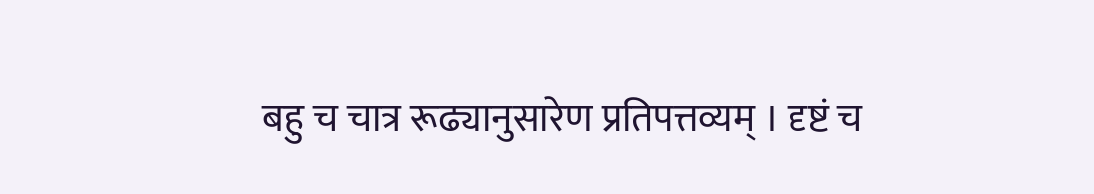बहु च चात्र रूढ्यानुसारेण प्रतिपत्तव्यम् । दृष्टं च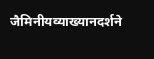जैमिनीयव्याख्यानदर्शने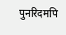पुनरिदमपि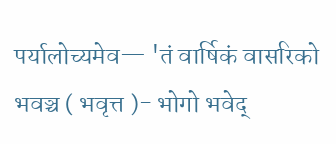पर्यालोच्यमेव— 'तं वार्षिकं वासरिको भवञ्च ( भवृत्त )- भोगो भवेद्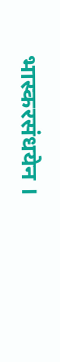भास्करसंधयेन ।